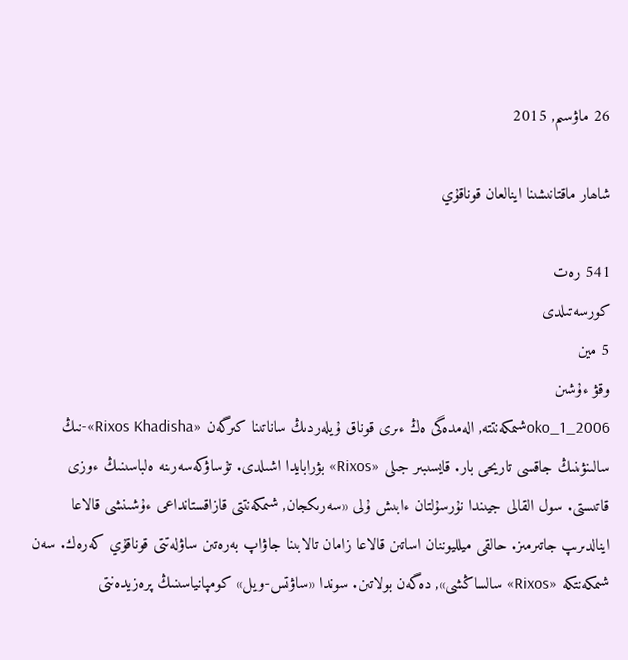26 ماۋسىم, 2015

شاھار ماقتانىشىنا اينالعان قوناقۇي

541 رەت
كورسەتىلدى
5 مين
وقۋ ءۇشىن
2006_oko_1شىمكەنتتە, الەمدەگى ەڭ ءىرى قوناق ۇيلەردىڭ ساناتىنا كىرگەن «Rixos Khadisha»-نىڭ سالىنۋىنىڭ جاقسى تاريحى بار. قايسىبىر جىلى «Rixos» بۋرابايدا اشىلدى. تۇساۋكەسەرىنە ەلباسىنىڭ ءوزى قاتىستى. سول القالى جيىندا نۇرسۇلتان ءابىش ۇلى «سەرىكجان, شىمكەنتتى قازاقستانداعى ءۇشىنشى قالاعا اينالدىرىپ جاتىرمىز. حالقى ميلليوننان اساتىن قالاعا زامان تالابىنا جاۋاپ بەرەتىن ساۋلەتتى قوناقۇي كەرەك. سەن شىمكەنتكە «Rixos» سالساڭشى», دەگەن بولاتىن. سوندا «ساۋتس-ويل» كومپانياسىنىڭ پرەزيدەنتى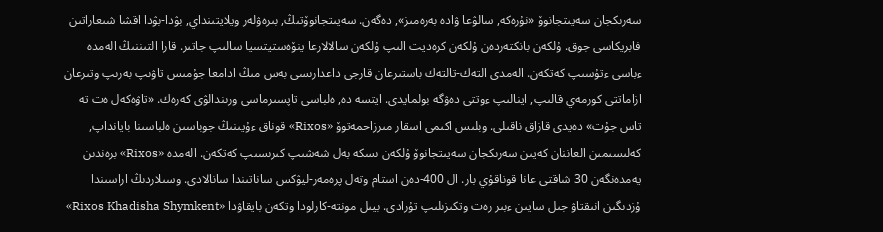سەرىكجان سەيىتجانوۆ «نۇرەكە, سالۋعا ۋادە بەرەمىز», دەگەن. سەيىتجانوۆتىڭ, بىرەۋلەر ويلايتىنداي, بۋدا-بۋدا اقشا شىعاراتىن فابريكاسى جوق. ۇلكەن بانكتەردەن ۇلكەن كرەديت الىپ ۇلكەن سالالارعا ينۆەستيتسيا سالىپ جاتىر. قارا التىننىڭ الەمدە ءباسى ءتۇسىپ كەتكەن. الەمدى التەك-تالتەك باستىرعان قارجى داعدارىسى بەس مىڭ ادامعا جۇمىس تاۋىپ بەرىپ وتىرعان ازاماتتى كورمەي قالىپ, اينالىپ ءوتتى دەۋگە بولمايدى. ايتسە دە, ەلباسى تاپسىرماسى ورىندالۋى كەرەك. «تاۋەكەل ەت تە تاس جۇت» دەيدى قازاق ناقىلى. وبلىس اكىمى اسقار مىرزاحمەتوۆ «Rixos» قوناق ءۇيىنىڭ جوباسىن ەلباسىنا بايانداپ, كەلىسىمىن العاننان كەيىن سەرىكجان سەيىتجانوۆ ۇلكەن ىسكە بەل شەشىپ كىرىسىپ كەتكەن. الەمدە «Rixos» برەندىن يەمدەنگەن 30 شاقتى عانا قوناقۇي بار. ال 400-دەن استام وتەل پرەمەر-ليۋكس ساناتىندا سانالادى. وسىلاردىڭ اراسىندا ۇزدىگىن انىقتاۋ جىل سايىن ءبىر رەت وتكىزىلىپ تۇرادى. بيىل مونتە-كارلودا وتكەن بايقاۋدا «Rixos Khadisha Shymkent»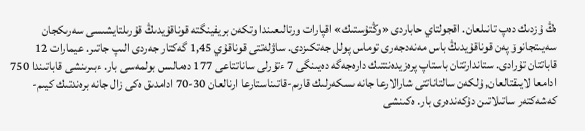ەڭ ۇزدىك دەپ تانىلعان. اقجولتاي حاباردى «وڭتۇستىك» اقپارات ورتالىعىندا وتكەن بريفينگتە قوناقۇيدىڭ قۇرىلتايشىسى سەرىكجان سەيىتجانوۆ پەن قوناقۇيدىڭ باس مەنەدجەرى توماس پولل جەتكىزدى. ساۋلەتتى قوناقۇي 1,45 گەكتار جەردى الىپ جاتىر. عيمارات 12 قاباتتان تۇرادى. ستاندارتتان باستاپ پرەزيدەنتتىك دارەجەگە دەيىنگى 7 ءتۇرلى ساناتتاعى 177 دەمالىس بولمەسى بار. ءبىرىنشى قاباتىندا 750 ادامعا لايىقتالعان, ۇلكەن سالتاناتتى شارالارعا جانە ىسكەرلىك قارىم-قاتىناستارعا ارنالعان 30-70 ادامدىق ەكى زال جانە برەندتىك كيىم-كەشەكتەر ساتىلاتىن دۇكەندەرى بار. ەكىنشى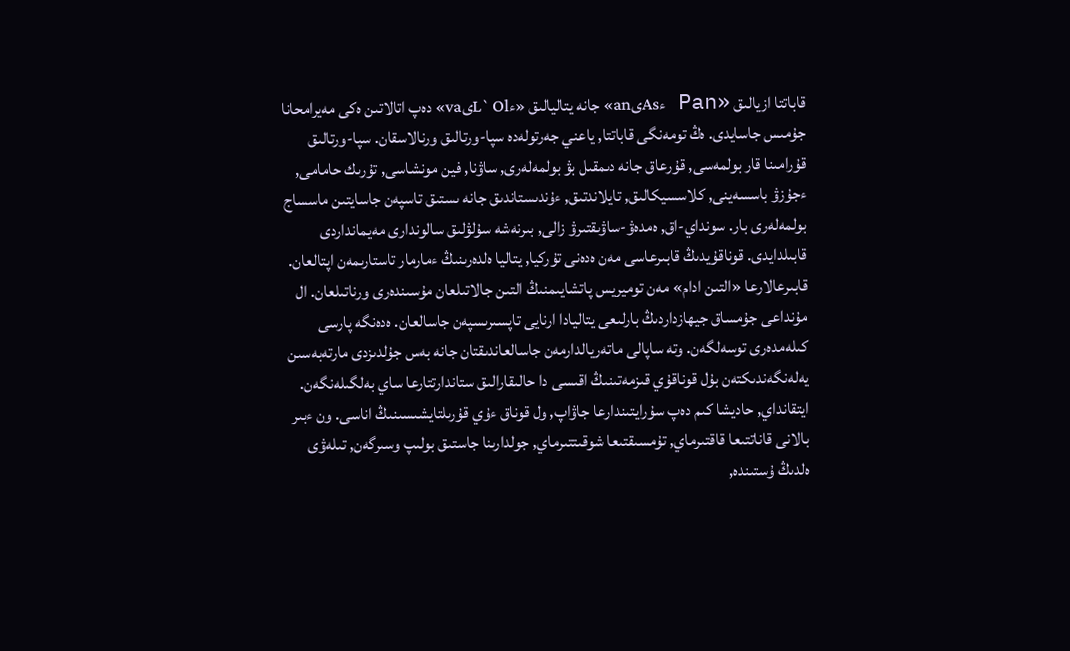قاباتتا ازيالىق «Pan ءAsىan» جانە يتاليالىق «ءL`Olىva» دەپ اتالاتىن ەكى مەيرامحانا جۇمىس جاسايدى. ەڭ تومەنگى قاباتتا, ياعني جەرتولەدە سپا-ورتالىق ورنالاسقان. سپا-ورتالىق قۇرامىنا قار بولمەسى, قۇرعاق جانە دىمقىل بۋ بولمەلەرى, ساۋنا, فين مونشاسى, تۇرىك حامامى, ءجۇزۋ باسسەينى, كلاسسيكالىق, تايلاندتىق, ءۇندىستاندىق جانە ىستىق تاسپەن جاسايتىن ماسساج بولمەلەرى بار. سونداي-اق, ەمدەۋ-ساۋىقتىرۋ زالى, بىرنەشە سۇلۋلىق سالوندارى مەيمانداردى قابىلدايدى. قوناقۇيدىڭ قابىرعاسى مەن ەدەنى تۇركيا, يتاليا ەلدەرىنىڭ ءمارمار تاستارىمەن اپتالعان. قابىرعالارعا «التىن ادام» مەن توميريس پاتشايىمنىڭ التىن جالاتىلعان مۇسىندەرى ورناتىلعان. ال مۇنداعى جۇمساق جيھازداردىڭ بارلىعى يتاليادا ارنايى تاپسىرىسپەن جاسالعان. ەدەنگە پارسى كىلەمدەرى توسەلگەن. وتە ساپالى ماتەريالدارمەن جاسالعاندىقتان جانە بەس جۇلدىزدى مارتەبەسىن يەلەنگەندىكتەن بۇل قوناقۇي قىزمەتىنىڭ اقىسى دا حالىقارالىق ستاندارتتارعا ساي بەلگىلەنگەن. ايتقانداي, حاديشا كىم دەپ سۇرايتىندارعا جاۋاپ, ول قوناق ءۇي قۇرىلتايشىسىنىڭ اناسى. ون ءبىر بالانى قاناتتىعا قاقتىرماي, تۇمسىقتىعا شوقىتتىرماي, جولدارىنا جاستىق بولىپ وسىرگەن, تىلەۋى ەلدىڭ ۇستىندە,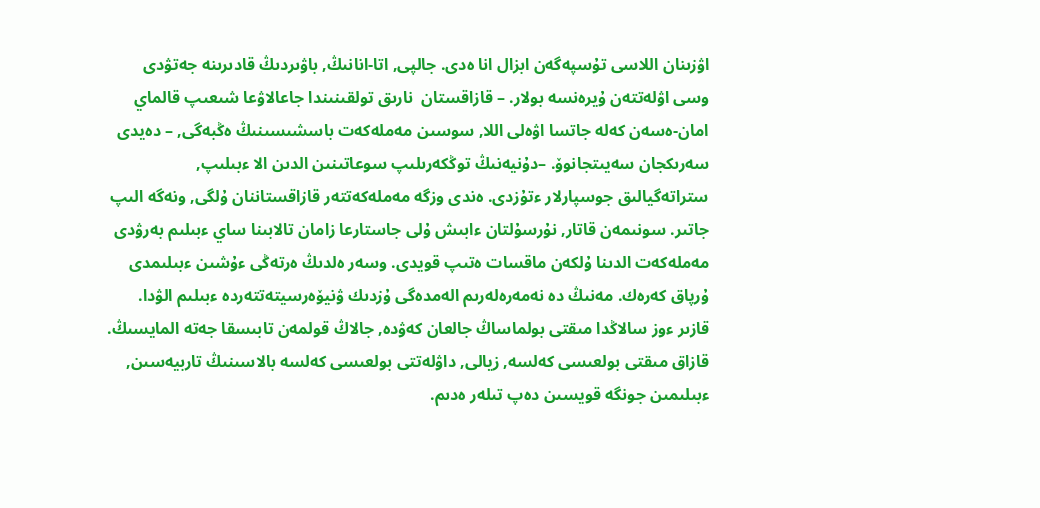اۋزىنان اللاسى تۇسپەگەن ابزال انا ەدى. جالپى, اتا-انانىڭ, باۋىردىڭ قادىرىنە جەتۋدى وسى اۋلەتتەن ۇيرەنسە بولار. – قازاقستان  نارىق تولقىنىندا جاعالاۋعا شىعىپ قالماي امان-ەسەن كەلە جاتسا اۋەلى اللا, سوسىن مەملەكەت باسشىسىنىڭ ەڭبەگى, – دەيدى سەرىكجان سەيىتجانوۆ. –دۇنيەنىڭ توڭكەرىلىپ سوعاتىنىن الدىن الا ءبىلىپ, ستراتەگيالىق جوسپارلار ءتۇزدى. ەندى وزگە مەملەكەتتەر قازاقستاننان ۇلگى, ونەگە الىپ جاتىر. سونىمەن قاتار, نۇرسۇلتان ءابىش ۇلى جاستارعا زامان تالابىنا ساي ءبىلىم بەرۋدى مەملەكەت الدىنا ۇلكەن ماقسات ەتىپ قويدى. وسەر ەلدىڭ ەرتەڭى ءۇشىن ءبىلىمدى ۇرپاق كەرەك. مەنىڭ دە نەمەرەلەرىم الەمدەگى ۇزدىك ۋنيۆەرسيتەتتەردە ءبىلىم الۋدا. قازىر ءوز سالاڭدا مىقتى بولماساڭ جالعان كەۋدە, جالاڭ قولمەن تابىسقا جەتە المايسىڭ. قازاق مىقتى بولعىسى كەلسە, زيالى, داۋلەتتى بولعىسى كەلسە بالاسىنىڭ تاربيەسىن, ءبىلىمىن جونگە قويسىن دەپ تىلەر ەدىم.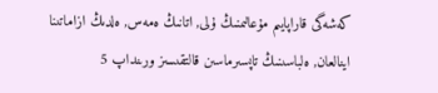كەشەگى قاراپايىم مۇعالىمنىڭ ۇلى, اتانىڭ ەمەس, ەلدىڭ ازاماتىنا اينالعان, ەلباسىنىڭ تاپسىرماسىن قالتقىسىز ورىنداپ 5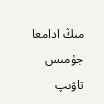مىڭ ادامعا جۇمىس تاۋىپ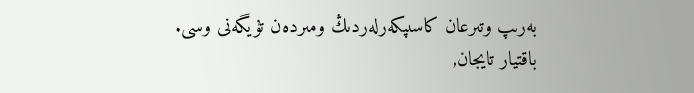بەرىپ وتىرعان كاسىپكەرلەردىڭ ومىردەن تۇيگەنى وسى. باقتيار تايجان,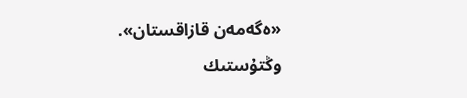«ەگەمەن قازاقستان». وڭتۇستىك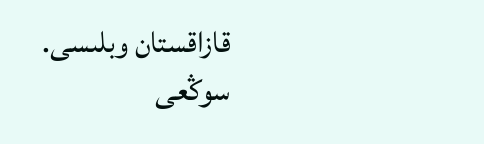قازاقستان وبلىسى.
سوڭعى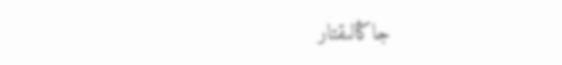جاڭالىقتار